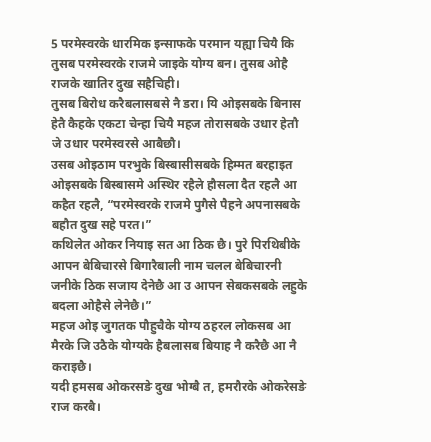5 परमेस्वरके धारमिक इन्साफके परमान यह्या चियै कि तुसब परमेस्वरके राजमे जाइके योग्य बन। तुसब ओहै राजके खातिर दुख सहैचिही।
तुसब बिरोध करैबलासबसे नै डरा। यि ओइसबके बिनास हेतै कैहके एकटा चेन्हा चियै महज तोरासबके उधार हेतौ जे उधार परमेस्वरसे आबैछौ।
उसब ओइठाम परभुके बिस्बासीसबके हिम्मत बरहाइत ओइसबके बिस्बासमे अस्थिर रहैले हौसला दैत रहलै आ कहैत रहलै, “परमेस्वरके राजमे पुगैसे पैहने अपनासबके बहौत दुख सहे परत।”
कथिलेत ओकर नियाइ सत आ ठिक छै। पुरे पिरथिबीके आपन बेबिचारसे बिगारैबाली नाम चलल बेबिचारनी जनीके ठिक सजाय देनेछै आ उ आपन सेबकसबके लहुके बदला ओहैसे लेनेछै।”
महज ओइ जुगतक पौहुचैके योग्य ठहरल लोकसब आ मैरके जि उठैके योग्यके हैबलासब बियाह नै करैछै आ नै कराइछै।
यदी हमसब ओकरसङे दुख भोग्बै त, हमरौरके ओकरेसङे राज करबै।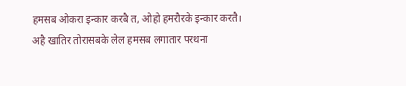हमसब ओकरा इन्कार करबै त, ओहो हमरौरके इन्कार करतै।
अहै खातिर तोरासबके लेल हमसब लगातार परथना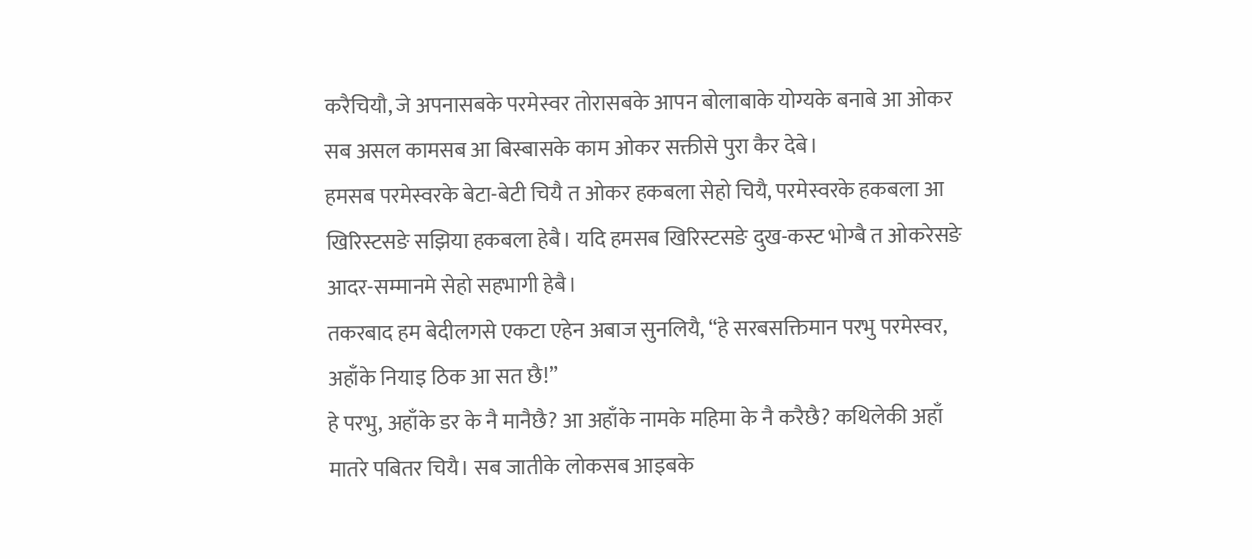करैचियौ, जे अपनासबके परमेस्वर तोरासबके आपन बोलाबाके योग्यके बनाबे आ ओकर सब असल कामसब आ बिस्बासके काम ओकर सक्तीसे पुरा कैर देबे।
हमसब परमेस्वरके बेटा-बेटी चियै त ओकर हकबला सेहो चियै, परमेस्वरके हकबला आ खिरिस्टसङे सझिया हकबला हेबै। यदि हमसब खिरिस्टसङे दुख-कस्ट भोग्बै त ओकरेसङे आदर-सम्मानमे सेहो सहभागी हेबै।
तकरबाद हम बेदीलगसे एकटा एहेन अबाज सुनलियै, “हे सरबसक्तिमान परभु परमेस्वर, अहाँके नियाइ ठिक आ सत छै!”
हे परभु, अहाँके डर के नै मानैछै? आ अहाँके नामके महिमा के नै करैछै? कथिलेकी अहाँ मातरे पबितर चियै। सब जातीके लोकसब आइबके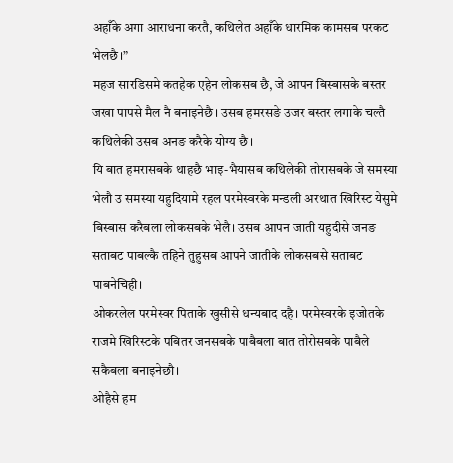अहाँके अगा आराधना करतै, कथिलेत अहाँके धारमिक कामसब परकट भेलछै।”
महज सारडिसमे कतहेक एहेन लोकसब छै, जे आपन बिस्बासके बस्तर जखा पापसे मैल नै बनाइनेछै। उसब हमरसङे उजर बस्तर लगाके चल्तै कथिलेकी उसब अनङ करैके योग्य छै।
यि बात हमरासबके थाहछै भाइ-भैयासब कथिलेकी तोरासबके जे समस्या भेलौ उ समस्या यहुदियामे रहल परमेस्वरके मन्डली अरथात खिरिस्ट येसुमे बिस्बास करैबला लोकसबके भेलै। उसब आपन जाती यहुदीसे जनङ सताबट पाबल्कै तहिने तुहुसब आपने जातीके लोकसबसे सताबट पाबनेचिही।
ओकरलेल परमेस्वर पिताके खुसीसे धन्यबाद दहै। परमेस्वरके इजोतके राजमे खिरिस्टके पबितर जनसबके पाबैबला बात तोरोसबके पाबैले सकैबला बनाइनेछौ।
ओहैसे हम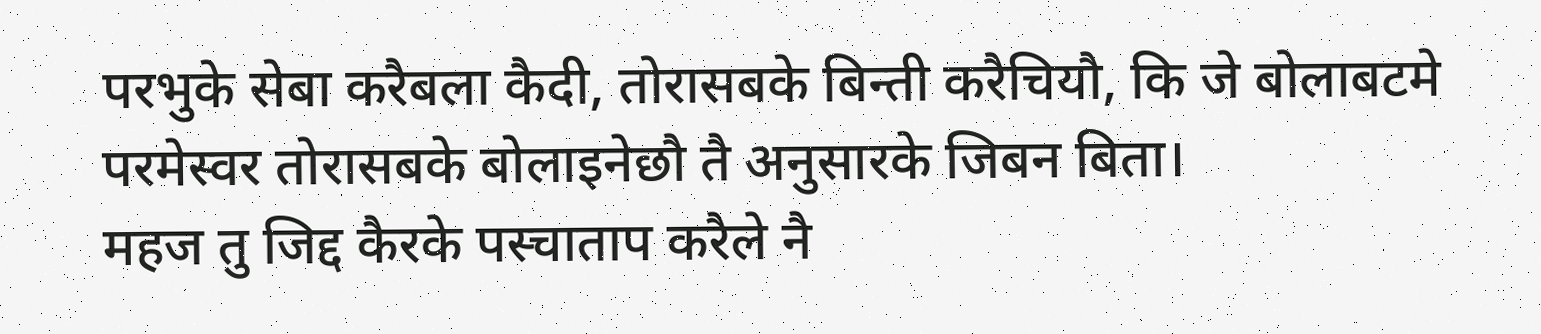परभुके सेबा करैबला कैदी, तोरासबके बिन्ती करैचियौ, कि जे बोलाबटमे परमेस्वर तोरासबके बोलाइनेछौ तै अनुसारके जिबन बिता।
महज तु जिद्द कैरके पस्चाताप करैले नै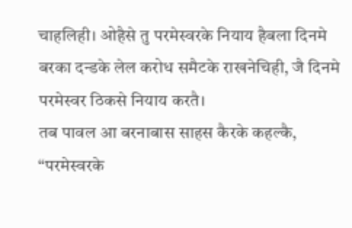चाहलिही। ओहैसे तु परमेस्वरके नियाय हैबला दिनमे बरका दन्डके लेल करोध समैटके राखनेचिही, जै दिनमे परमेस्वर ठिकसे नियाय करतै।
तब पावल आ बरनाबास साहस कैरके कहल्कै, “परमेस्वरके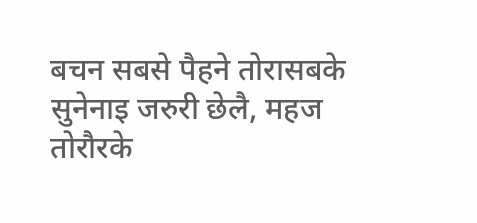बचन सबसे पैहने तोरासबके सुनेनाइ जरुरी छेलै, महज तोरौरके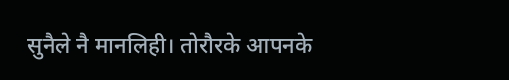सुनैले नै मानलिही। तोरौरके आपनके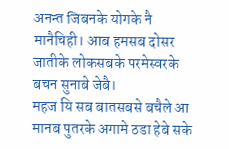अनन्त जिबनके योगके नै मानैचिही। आब हमसब दोसर जातीके लोकसबके परमेस्वरके बचन सुनाबे जेबै।
महज यि सब बातसबसे बचैले आ मानब पुतरके अगामे ठडा हेबे सके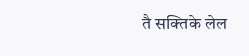तै सक्तिके लेल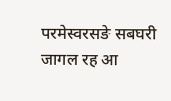परमेस्वरसङे सबघरी जागल रह आ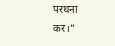परथना कर।”